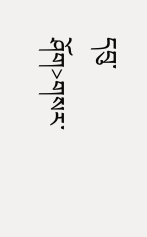དབུ་ཤོག>གསར་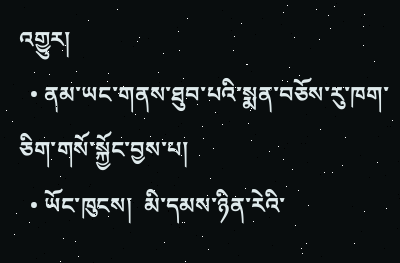འགྱུར།
  • ནམ་ཡང་གནས་ཐུབ་པའི་སྨན་བཅོས་རུ་ཁག་ཅིག་གསོ་སྐྱོང་བྱས་པ།
  • ཡོང་ཁུངས།  མི་དམས་ཉིན་རེའི་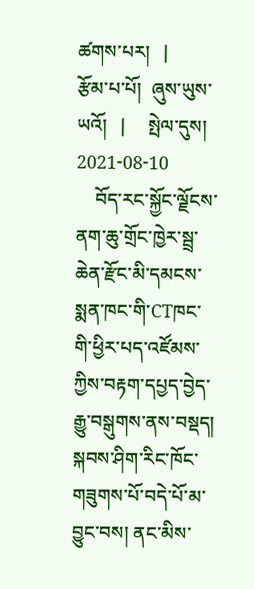ཚགས་པར།   |     རྩོམ་པ་པོ།  ཞུས་ཡུས་ཡའོ།   |     སྤེལ་དུས།  2021-08-10
    བོད་རང་སྐྱོང་ལྗོངས་ནག་ཆུ་གྲོང་ཁྱེར་སྦྲ་ཆེན་རྫོང་མི་དམངས་སྨན་ཁང་གི་CTཁང་གི་ཕྱིར་པད་འཛོམས་ཀྱིས་བརྟག་དཔྱད་བྱེད་རྒྱུ་བསྒུགས་ནས་བསྡད། སྐབས་ཤིག་རིང་ཁོང་གཟུགས་པོ་བདེ་པོ་མ་བྱུང་བས། ནང་མིས་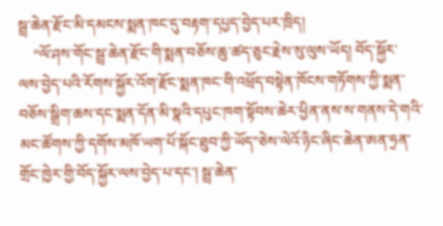སྦྲ་ཆེན་རྫོང་མི་དམངས་སྨན་ཁང་དུ་བརྟག་དཔྱད་བྱེད་པར་ཁྲིད།
    “ལོ་ཤས་གོང་སྦྲ་ཆེན་རྫོང་གི་སྨན་བཅོས་ཆུ་ཚད་ཅུང་རྗེས་སུ་ལུས་ཡོད། བོད་སྐྱོར་ལས་བྱེད་པའི་རོགས་སྐྱོར་འོག་རྫོང་སྨན་ཁང་གི་འཕྲོད་བསྟེན་ཁོངས་གཏོགས་ཀྱི་སྨན་བཅོས་སྒྲིག་ཆས་དང་སྨན་དོན་མི་སྣའི་དཔུང་ཁག་སྟོབས་ཆེར་ཕྱིན་ནས་ས་གནས་དེ་གའི་མང་ཚོགས་ཀྱི་དགོས་མཁོ་ཡག་པོ་སྐོང་ཐུབ་ཀྱི་ཡོད”ཅེས་ལེའོ་ཉིང་ཞིང་ཆེན་ཨན་ཧྲན་གྲོང་ཁྱེར་གྱི་བོད་སྐྱོར་ལས་བྱེད་པ་དང་། སྦྲ་ཆེན་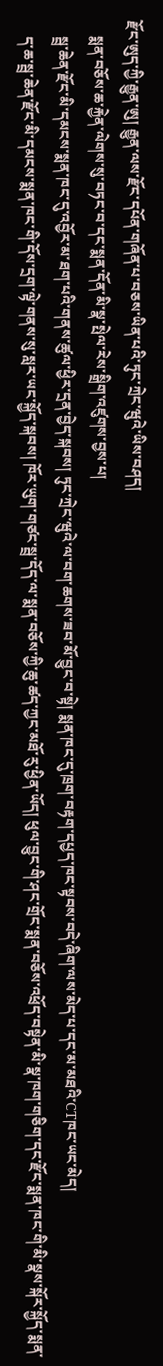རྫོང་ཨུད་ཀྱི་རྒྱུན་ཨུ། རྒྱུན་ལས་རྫོང་དཔོན་གཞོན་པ་བཅས་ཡིན་པའི་ཏུང་ཀྲེང་ཝུའེ་ཡིས་བཤད།
    སྨན་བཅོས་ཆ་རྐྱེན་ལེགས་སུ་བཏང་བ་དང་སྨན་དོན་མི་སྣ་སྤེལ་རེས་སྒྲིག་འཛུགས་བྱས་པ།
    སྦྲ་ཆེན་རྫོང་མི་དམངས་སྨན་ཁང་དུ་འབྱོར་མ་ཐག་པའི་གནས་ཚུལ་ཕྱིར་དྲན་བྱེད་སྐབས། ཏུང་ཀྲེང་ཝུའེ་ལ་བག་ཆགས་ཟབ་མོ་བྱུང་བ་སྟེ། སྨན་ཁང་དུ་ཁྲག་བརྟག་དཔྱད་ཁང་སྟབས་བདེ་ཞིག་ལས་མེད་པ་དང་མ་མཐའི་CTཁང་ཡང་མེད།
    ད་ཆ་སྦྲ་ཆེན་རྫོང་མི་དམངས་སྨན་ཁང་གི་དོས་དྲག་ལྟེ་གནས་སུ་སླར་ཡང་སྐྱོད་སྐབས། ཁོར་ཡུག་གཙང་སྦྲ་དོད་ལ་སྨན་བཅོས་ཀྱི་ཆུ་ཚད་ཀྱང་མཐོ་རུ་ཕྱིན་ཡོད། ཕུལ་བྱུང་གི་ཤང་གྲོང་སྨན་བཅོས་འཕྲོད་བསྟེན་མི་སྣ་ཁག་གཅིག་དང་རྫོང་སྨན་ཁང་གི་མི་སྣས་སྐོར་སྐྱོད་སྨན་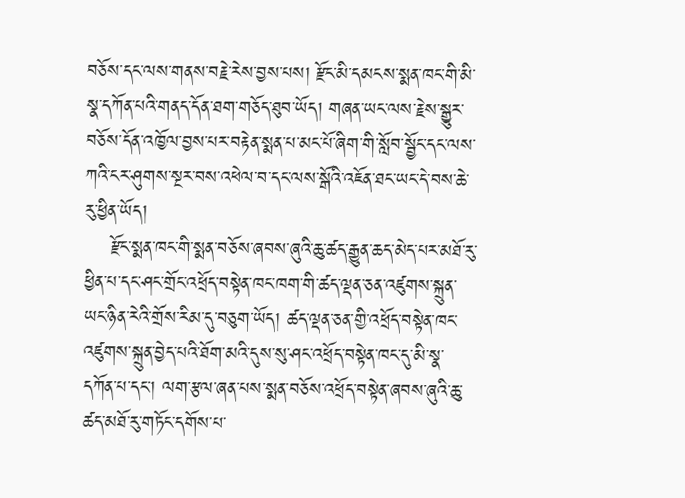བཅོས་དང་ལས་གནས་བརྗེ་རེས་བྱས་པས། རྫོང་མི་དམངས་སྨན་ཁང་གི་མི་སྣ་དཀོན་པའི་གནད་དོན་ཐག་གཅོད་ཐུབ་ཡོད། གཞན་ཡང་ལས་རྗེས་སྒྱུར་བཅོས་དོན་འཁྱོལ་བྱས་པར་བརྟེན་སྨན་པ་མང་པོ་ཞིག་གི་སློབ་སྦྱོང་དང་ལས་ཀའི་ངར་ཤུགས་སྔར་བས་འཕེལ་བ་དང་ལས་སྒོའི་འཇོན་ཐང་ཡང་དེ་བས་ཆེ་རུ་ཕྱིན་ཡོད།
    རྫོང་སྨན་ཁང་གི་སྨན་བཅོས་ཞབས་ཞུའི་ཆུ་ཚད་རྒྱུན་ཆད་མེད་པར་མཐོ་རུ་ཕྱིན་པ་དང་ཤང་གྲོང་འཕྲོད་བསྟེན་ཁང་ཁག་གི་ཚད་ལྡན་ཅན་འཛུགས་སྐྲུན་ཡང་ཉིན་རེའི་གྲོས་རིམ་དུ་བཅུག་ཡོད། ཚད་ལྡན་ཅན་གྱི་འཕྲོད་བསྟེན་ཁང་འཛུགས་སྐྲུན་བྱེད་པའི་ཐོག་མའི་དུས་སུ་ཤང་འཕྲོད་བསྟེན་ཁང་དུ་མི་སྣ་དཀོན་པ་དང་། ལག་རྩལ་ཞན་པས་སྨན་བཅོས་འཕྲོད་བསྟེན་ཞབས་ཞུའི་ཆུ་ཚད་མཐོ་རུ་གཏོང་དགོས་པ་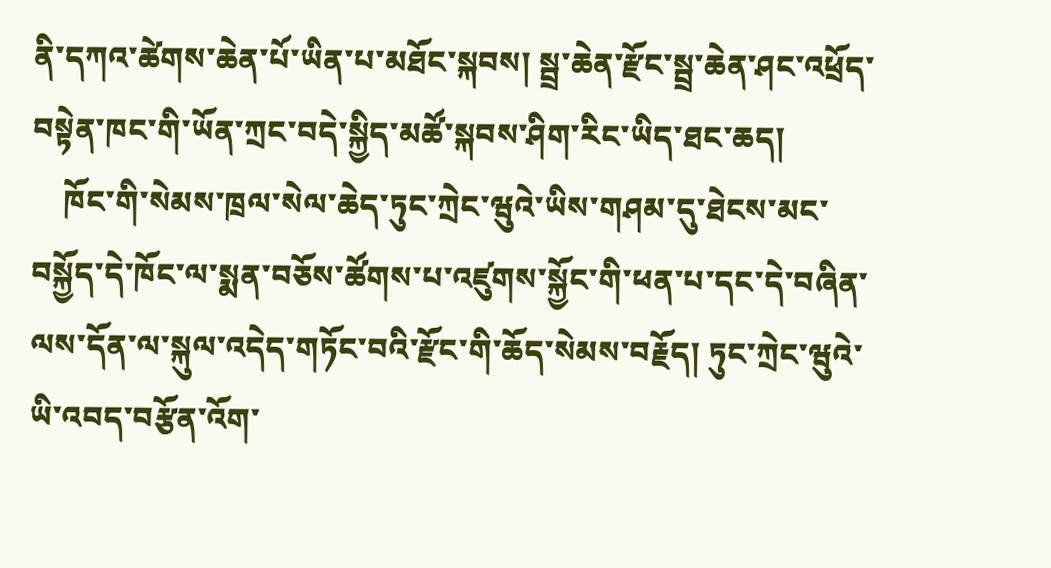ནི་དཀའ་ཚེགས་ཆེན་པོ་ཡིན་པ་མཐོང་སྐབས། སྦྲ་ཆེན་རྫོང་སྦྲ་ཆེན་ཤང་འཕྲོད་བསྟེན་ཁང་གི་ཡོན་ཀྲང་བདེ་སྐྱིད་མཚོ་སྐབས་ཤིག་རིང་ཡིད་ཐང་ཆད།
    ཁོང་གི་སེམས་ཁྲལ་སེལ་ཆེད་ཏུང་ཀྲེང་ཝུའེ་ཡིས་གཤམ་དུ་ཐེངས་མང་བསྐྱོད་དེ་ཁོང་ལ་སྨན་བཅོས་ཚོགས་པ་འཛུགས་སྐྱོང་གི་ཕན་པ་དང་དེ་བཞིན་ལས་དོན་ལ་སྐུལ་འདེད་གཏོང་བའི་རྫོང་གི་ཆོད་སེམས་བརྗོད། ཏུང་ཀྲེང་ཝུའེ་ཡི་འབད་བརྩོན་འོག་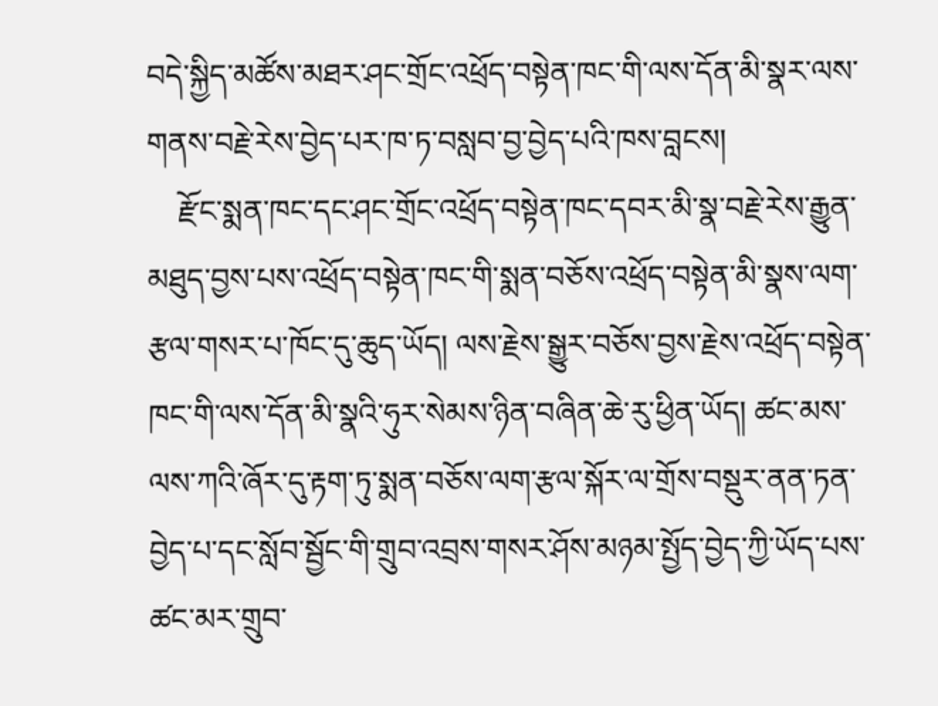བདེ་སྐྱིད་མཚོས་མཐར་ཤང་གྲོང་འཕྲོད་བསྟེན་ཁང་གི་ལས་དོན་མི་སྣར་ལས་གནས་བརྗེ་རེས་བྱེད་པར་ཁ་ཏ་བསླབ་བྱ་བྱེད་པའི་ཁས་བླངས།
    རྫོང་སྨན་ཁང་དང་ཤང་གྲོང་འཕྲོད་བསྟེན་ཁང་དབར་མི་སྣ་བརྗེ་རེས་རྒྱུན་མཐུད་བྱས་པས་འཕྲོད་བསྟེན་ཁང་གི་སྨན་བཅོས་འཕྲོད་བསྟེན་མི་སྣས་ལག་རྩལ་གསར་པ་ཁོང་དུ་ཆུད་ཡོད། ལས་རྗེས་སྒྱུར་བཅོས་བྱས་རྗེས་འཕྲོད་བསྟེན་ཁང་གི་ལས་དོན་མི་སྣའི་ཧུར་སེམས་ཉིན་བཞིན་ཆེ་རུ་ཕྱིན་ཡོད། ཚང་མས་ལས་ཀའི་ཞོར་དུ་རྟག་ཏུ་སྨན་བཅོས་ལག་རྩལ་སྐོར་ལ་གྲོས་བསྡུར་ནན་ཏན་བྱེད་པ་དང་སློབ་སྦྱོང་གི་གྲུབ་འབྲས་གསར་ཤོས་མཉམ་སྤྱོད་བྱེད་ཀྱི་ཡོད་པས་ཚང་མར་གྲུབ་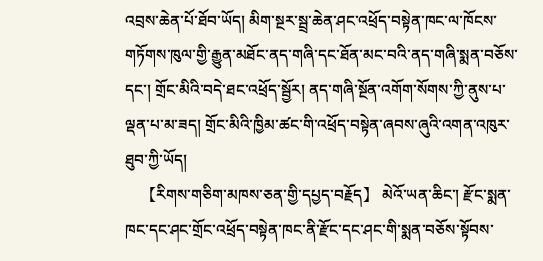འབྲས་ཆེན་པོ་ཐོབ་ཡོད། མིག་སྔར་སྦྲ་ཆེན་ཤང་འཕྲོད་བསྟེན་ཁང་ལ་ཁོངས་གཏོགས་ཁུལ་གྱི་རྒྱུན་མཐོང་ནད་གཞི་དང་ཐོན་མང་བའི་ནད་གཞི་སྨན་བཅོས་དང་། གྲོང་མིའི་བདེ་ཐང་འཕྲོད་སྦྱོར། ནད་གཞི་སྔོན་འགོག་སོགས་ཀྱི་ནུས་པ་ལྡན་པ་མ་ཟད། གྲོང་མིའི་ཁྱིམ་ཚང་གི་འཕྲོད་བསྟེན་ཞབས་ཞུའི་འགན་འཁུར་ཐུབ་ཀྱི་ཡོད།
    【རིགས་གཅིག་མཁས་ཅན་གྱི་དཔྱད་བརྗོད】 མེའོ་ཡན་ཆིང་། རྫོང་སྨན་ཁང་དང་ཤང་གྲོང་འཕྲོད་བསྟེན་ཁང་ནི་རྫོང་དང་ཤང་གི་སྨན་བཅོས་སྟོབས་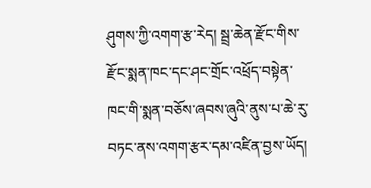ཤུགས་ཀྱི་འགག་རྩ་རེད། སྦྲ་ཆེན་རྫོང་གིས་རྫོང་སྨན་ཁང་དང་ཤང་གྲོང་འཕྲོད་བསྟེན་ཁང་གི་སྨན་བཅོས་ཞབས་ཞུའི་ནུས་པ་ཆེ་རུ་བཏང་ནས་འགག་རྩར་དམ་འཛིན་བྱས་ཡོད།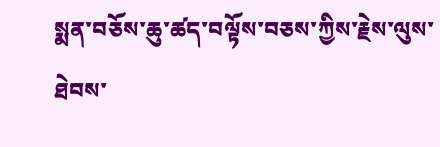སྨན་བཅོས་ཆུ་ཚད་བལྟོས་བཅས་ཀྱིས་རྗེས་ལུས་ཐེབས་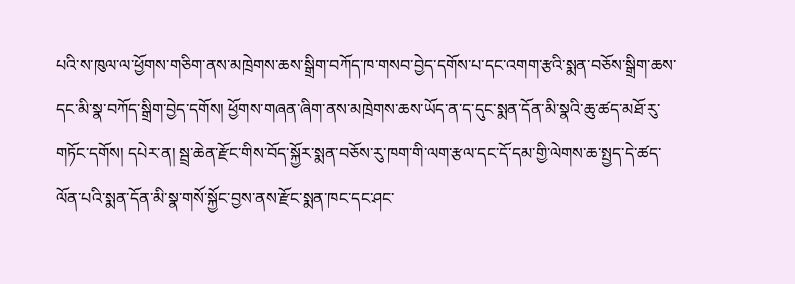པའི་ས་ཁུལ་ལ་ཕྱོགས་གཅིག་ནས་མཁྲེགས་ཆས་སྒྲིག་བཀོད་ཁ་གསབ་བྱེད་དགོས་པ་དང་འགག་རྩའི་སྨན་བཅོས་སྒྲིག་ཆས་དང་མི་སྣ་བཀོད་སྒྲིག་བྱེད་དགོས། ཕྱོགས་གཞན་ཞིག་ནས་མཁྲེགས་ཆས་ཡོད་ན་ད་དུང་སྨན་དོན་མི་སྣའི་ཆུ་ཚད་མཐོ་རུ་གཏོང་དགོས། དཔེར་ན། སྦྲ་ཆེན་རྫོང་གིས་བོད་སྐྱོར་སྨན་བཅོས་རུ་ཁག་གི་ལག་རྩལ་དང་དོ་དམ་གྱི་ལེགས་ཆ་སྤྱད་དེ་ཚད་ལོན་པའི་སྨན་དོན་མི་སྣ་གསོ་སྐྱོང་བྱས་ནས་རྫོང་སྨན་ཁང་དང་ཤང་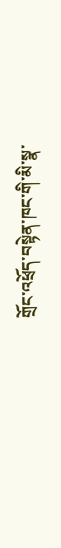གྲོང་འཕྲོད་བསྟེན་ཁང་གི་མི་སྣ་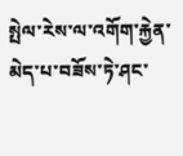སྤེལ་རེས་ལ་འགོག་རྐྱེན་མེད་པ་བཟོས་ཏེ་ཤང་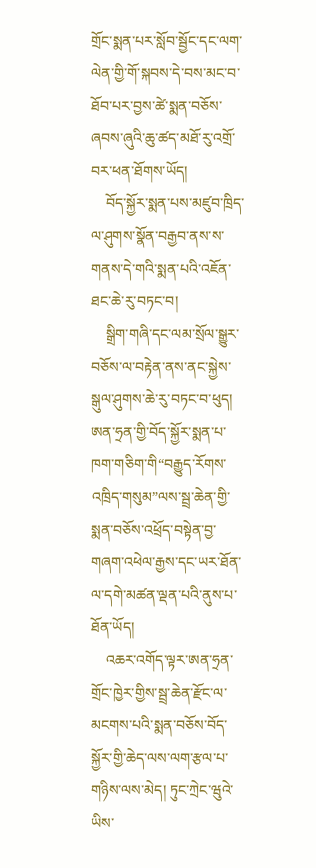གྲོང་སྨན་པར་སློབ་སྦྱོང་དང་ལག་ལེན་གྱི་གོ་སྐབས་དེ་བས་མང་བ་ཐོབ་པར་བྱས་ཚེ་སྨན་བཅོས་ཞབས་ཞུའི་ཆུ་ཚད་མཐོ་རུ་འགྲོ་བར་ཕན་ཐོགས་ཡོད།
    བོད་སྐྱོར་སྨན་པས་མཛུབ་ཁྲིད་ལ་ཤུགས་སྣོན་བརྒྱབ་ནས་ས་གནས་དེ་གའི་སྨན་པའི་འཇོན་ཐང་ཆེ་རུ་བཏང་བ།
    སྒྲིག་གཞི་དང་ལམ་སྲོལ་སྒྱུར་བཅོས་ལ་བརྟེན་ནས་ནང་སྐྱེས་སྒུལ་ཤུགས་ཆེ་རུ་བཏང་བ་ཕུད། ཨན་ཧྲན་གྱི་བོད་སྐྱོར་སྨན་པ་ཁག་གཅིག་གི“བརྒྱུད་རོགས་འཁྲིད་གསུམ”ལས་སྦྲ་ཆེན་གྱི་སྨན་བཅོས་འཕྲོད་བསྟེན་བྱ་གཞག་འཕེལ་རྒྱས་དང་ཡར་ཐོན་ལ་དགེ་མཚན་ལྡན་པའི་ནུས་པ་ཐོན་ཡོད།
    འཆར་འགོད་ལྟར་ཨན་ཧྲན་གྲོང་ཁྱེར་གྱིས་སྦྲ་ཆེན་རྫོང་ལ་མངགས་པའི་སྨན་བཅོས་བོད་སྐྱོར་གྱི་ཆེད་ལས་ལག་རྩལ་པ་གཉིས་ལས་མེད། ཏུང་ཀྲེང་ཝུའེ་ཡིས་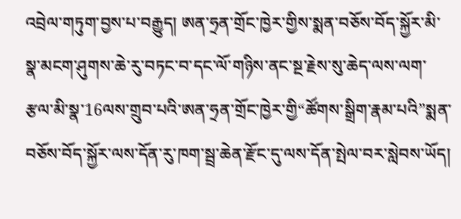འབྲེལ་གཏུག་བྱས་པ་བརྒྱུད། ཨན་ཧྲན་གྲོང་ཁྱེར་གྱིས་སྨན་བཅོས་བོད་སྐྱོར་མི་སྣ་མངག་ཤུགས་ཆེ་རུ་བཏང་བ་དང་ལོ་གཉིས་ནང་སྔ་རྗེས་སུ་ཆེད་ལས་ལག་རྩལ་མི་སྣ་16ལས་གྲུབ་པའི་ཨན་ཧྲན་གྲོང་ཁྱེར་གྱི“ཚོགས་སྒྲིག་རྣམ་པའི”སྨན་བཅོས་བོད་སྐྱོར་ལས་དོན་རུ་ཁག་སྦྲ་ཆེན་རྫོང་དུ་ལས་དོན་སྤེལ་བར་སླེབས་ཡོད།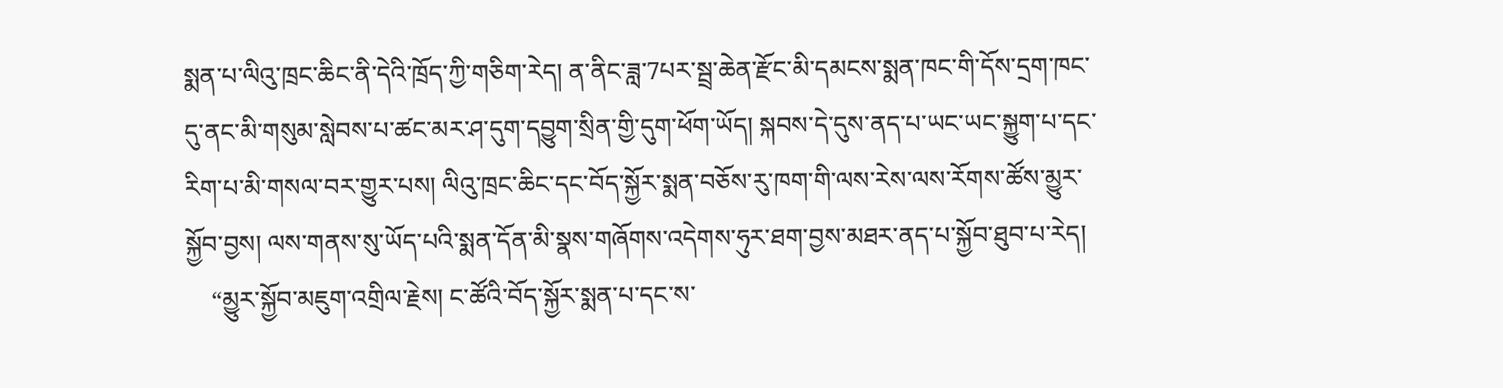སྨན་པ་ལིའུ་ཁྲང་ཆིང་ནི་དེའི་ཁྲོད་ཀྱི་གཅིག་རེད། ན་ནིང་ཟླ་7པར་སྦྲ་ཆེན་རྫོང་མི་དམངས་སྨན་ཁང་གི་དོས་དྲག་ཁང་དུ་ནང་མི་གསུམ་སླེབས་པ་ཚང་མར་ཤ་དུག་དབྱུག་སྲིན་གྱི་དུག་ཕོག་ཡོད། སྐབས་དེ་དུས་ནད་པ་ཡང་ཡང་སྐྱུག་པ་དང་རིག་པ་མི་གསལ་བར་གྱུར་པས། ལིའུ་ཁྲང་ཆིང་དང་བོད་སྐྱོར་སྨན་བཅོས་རུ་ཁག་གི་ལས་རེས་ལས་རོགས་ཚོས་མྱུར་སྐྱོབ་བྱས། ལས་གནས་སུ་ཡོད་པའི་སྨན་དོན་མི་སྣས་གཞོགས་འདེགས་ཧུར་ཐག་བྱས་མཐར་ནད་པ་སྐྱོབ་ཐུབ་པ་རེད།
    “མྱུར་སྐྱོབ་མཇུག་འགྲིལ་རྗེས། ང་ཚོའི་བོད་སྐྱོར་སྨན་པ་དང་ས་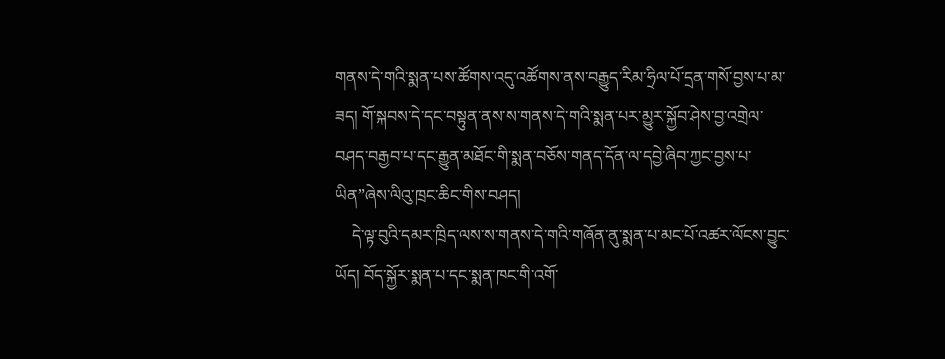གནས་དེ་གའི་སྨན་པས་ཚོགས་འདུ་འཚོགས་ནས་བརྒྱུད་རིམ་ཧྲིལ་པོ་དྲན་གསོ་བྱས་པ་མ་ཟད། གོ་སྐབས་དེ་དང་བསྟུན་ནས་ས་གནས་དེ་གའི་སྨན་པར་མྱུར་སྐྱོབ་ཤེས་བྱ་འགྲེལ་བཤད་བརྒྱབ་པ་དང་རྒྱུན་མཐོང་གི་སྨན་བཅོས་གནད་དོན་ལ་དབྱེ་ཞིབ་ཀྱང་བྱས་པ་ཡིན”ཞེས་ལིའུ་ཁྲང་ཆིང་གིས་བཤད།
    དེ་ལྟ་བུའི་དམར་ཁྲིད་ལས་ས་གནས་དེ་གའི་གཞོན་ནུ་སྨན་པ་མང་པོ་འཚར་ལོངས་བྱུང་ཡོད། བོད་སྐྱོར་སྨན་པ་དང་སྨན་ཁང་གི་འགོ་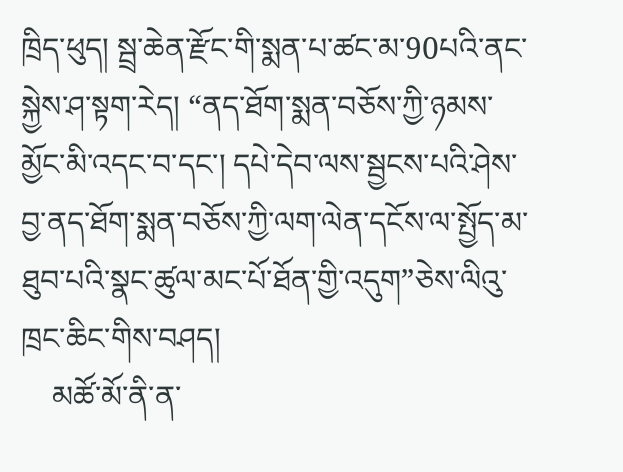ཁྲིད་ཕུད། སྦྲ་ཆེན་རྫོང་གི་སྨན་པ་ཚང་མ་90པའི་ནང་སྐྱེས་ཤ་སྟག་རེད། “ནད་ཐོག་སྨན་བཅོས་ཀྱི་ཉམས་མྱོང་མི་འདང་བ་དང་། དཔེ་དེབ་ལས་སྦྱངས་པའི་ཤེས་བྱ་ནད་ཐོག་སྨན་བཅོས་ཀྱི་ལག་ལེན་དངོས་ལ་སྤྱོད་མ་ཐུབ་པའི་སྣང་ཚུལ་མང་པོ་ཐོན་གྱི་འདུག”ཅེས་ལིའུ་ཁྲང་ཆིང་གིས་བཤད།
    མཚོ་མོ་ནི་ན་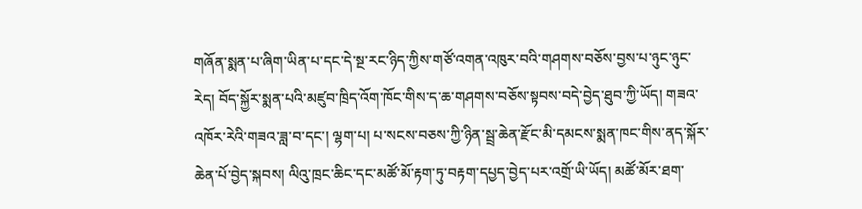གཞོན་སྨན་པ་ཞིག་ཡིན་པ་དང་དེ་སྔ་རང་ཉིད་ཀྱིས་གཙོ་འགན་འཁུར་བའི་གཤགས་བཅོས་བྱས་པ་ཉུང་ཉུང་རེད། བོད་སྐྱོར་སྨན་པའི་མཛུབ་ཁྲིད་འོག་ཁོང་གིས་ད་ཆ་གཤགས་བཅོས་སྟབས་བདེ་བྱེད་ཐུབ་ཀྱི་ཡོད། གཟའ་འཁོར་རེའི་གཟའ་ཟླ་བ་དང་། ལྷག་པ། པ་སངས་བཅས་ཀྱི་ཉིན་སྦྲ་ཆེན་རྫོང་མི་དམངས་སྨན་ཁང་གིས་ནད་སྐོར་ཆེན་པོ་བྱེད་སྐབས། ལིའུ་ཁྲང་ཆིང་དང་མཚོ་མོ་རྟག་ཏུ་བརྟག་དཔྱད་བྱེད་པར་འགྲོ་ཡི་ཡོད། མཚོ་མོར་ཐག་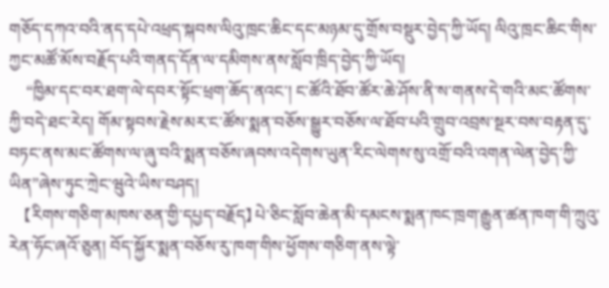གཅོད་དཀའ་བའི་ནད་དཔེ་འཕྲད་སྐབས་ལིའུ་ཁྲང་ཆིང་དང་མཉམ་དུ་གྲོས་བསྡུར་བྱེད་ཀྱི་ཡོད། ལིའུ་ཁྲང་ཆིང་གིས་ཀྱང་མཚོ་མོས་བརྗོད་པའི་གནད་དོན་ལ་དམིགས་ནས་སློབ་ཁྲིད་བྱེད་ཀྱི་ཡོད།
    “ཁྱིམ་དང་བར་ཐག་ལེ་དབར་སྟོང་ཕྲག་ཆོད་ནའང་། ང་ཚོའི་ཐོབ་ཚོར་ཆེ་ཤོས་ནི་ས་གནས་དེ་གའི་མང་ཚོགས་ཀྱི་བདེ་ཐང་རེད། གོམ་སྟབས་རྗེས་མར་ང་ཚོས་སྨན་བཅོས་སྒྱུར་བཅོས་ལ་ཐོབ་པའི་གྲུབ་འབྲས་སྔར་བས་བརྟན་དུ་བཏང་ནས་མང་ཚོགས་ལ་ཞུ་བའི་སྨན་བཅོས་ཞབས་འདེགས་ཡུན་རིང་ལེགས་སུ་འགྲོ་བའི་འགན་ལེན་བྱེད་ཀྱི་ཡིན”ཞེས་ཏུང་ཀྲེང་ཝུའེ་ཡིས་བཤད།
    【རིགས་གཅིག་མཁས་ཅན་གྱི་དཔྱད་བརྗོད】 པེ་ཅིང་སློབ་ཆེན་མི་དམངས་སྨན་ཁང་ཁྲག་རྒྱུན་ཚན་ཁག་གི་ཀྲུའུ་རེན་ཧོང་ཞའོ་ཅུན། བོད་སྐྱོར་སྨན་བཅོས་རུ་ཁག་གིས་ཕྱོགས་གཅིག་ནས་ལྟེ་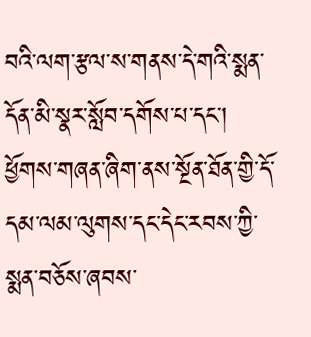བའི་ལག་རྩལ་ས་གནས་དེ་གའི་སྨན་དོན་མི་སྣར་སློབ་དགོས་པ་དང་། ཕྱོགས་གཞན་ཞིག་ནས་སྔོན་ཐོན་གྱི་དོ་དམ་ལམ་ལུགས་དང་དེང་རབས་ཀྱི་སྨན་བཅོས་ཞབས་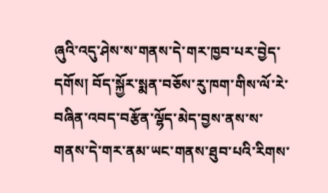ཞུའི་འདུ་ཤེས་ས་གནས་དེ་གར་ཁྱབ་པར་བྱེད་དགོས། བོད་སྐྱོར་སྨན་བཅོས་རུ་ཁག་གིས་ལོ་རེ་བཞིན་འབད་བརྩོན་ལྷོད་མེད་བྱས་ནས་ས་གནས་དེ་གར་ནམ་ཡང་གནས་ཐུབ་པའི་རིགས་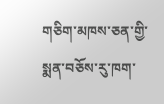གཅིག་མཁས་ཅན་གྱི་སྨན་བཅོས་རུ་ཁག་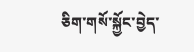ཅིག་གསོ་སྐྱོང་བྱེད་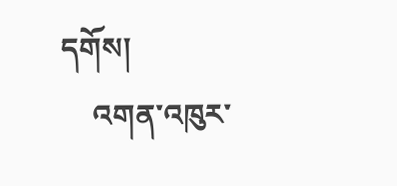དགོས།
    འགན་འཁུར་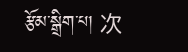རྩོམ་སྒྲིག་པ། 次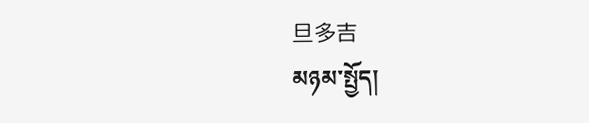旦多吉
མཉམ་སྤྱོད།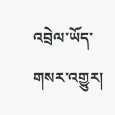འབྲེལ་ཡོད་གསར་འགྱུར།